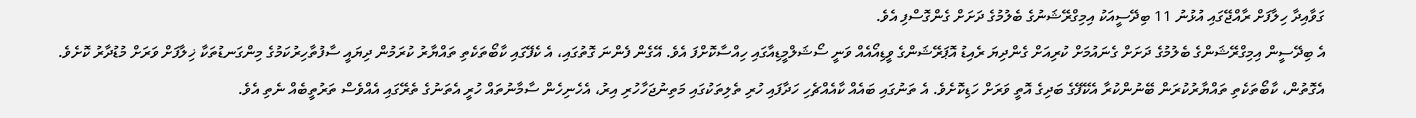ގަވާއިދާ ހިލާފަށް ރާއްޖޭގައި އުޅުނު 11 ބިދޭސީއަކު އިމިގްރޭޝަނުގެ ބެލުމުގެ ދަށަށް ގެންގޮސްފި އެވެ.
އެ ބިދޭސީން އިމިގްރޭޝަންގެ ބެލުމުގެ ދަށަށް ގެނައުމަށް ކުރިއަށް ގެންދިޔަ ރެއިޑު އޮޕަރޭޝަންގެ ވީޑިއޯއެއް ވަނީ ސޯޝަލްމީޑިއާގައި ހިއްސާކޮށްފަ އެވެ. އޭގެން ފެންނަ ގޮތުގައި، އެ ކެފޭގައި ކާބޯތަކެތި ތައްޔާރު ކުރަމުން ދިޔައީ ސާފުތާހިރުކަމުގެ މިންގަނޑުތަކާ ޚިލާފަށް ވަރަށް މުޑުދާރު ކޮށެވެ.
އެގޮތުން، ކާބޯތަކެތި ތައްޔާރުކުރަން ބޭނުންކުރާ އެކޭފޭގެ ބަދިގެ އޮތީ ވަރަށް ހަޑިކޮށެވެ. އެ ތަނުގައި ބައެއް ކާއެއްޗެހި ހަދާފައި ހުރި ތެލިތަކުގައި މަތިނުޖަހާހުރި އިރު، އެހެނިހެން ސާމާނުތައް ހުރީ އެތަނުގެ ތެރޭގައި އެއްވެސް ތަރުތީބެއް ނެތި އެވެ.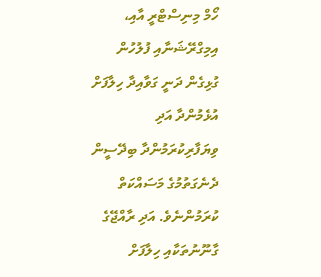ހޯމް މިނިސްޓްރީ އާއި، އިމިގްރޭޝަނާއި ފުލުހުން ގުޅިގެން ދަނީ ގަވާއިދާ ހިލާފަށް އުޅެމުންދާ އަދި ވިޔަފާރިކުރަމުންދާ ބިދޭސީން ދެނެގަތުމުގެ މަސައްކަތް ކުރަމުންނެވެ. އަދި ރާއްޖޭގެ ގާނޫނުތަކާއި ހިލާފަށް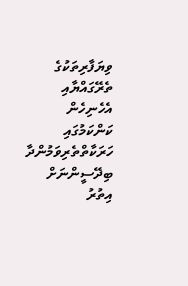ވިޔަފާރިތަކުގެ ތެރޭގައްޔާއި އެހެނިހެން ކަންކަމުގައި ހަރަކާތްތެރިވަމުންދާ ބިދޭސީންނަށް އިތުރު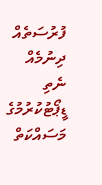ފުރުސަތެއް ދިނުމެއް ނެތި ޑީޕޯޓުކުރުމުގެ މަސައްކަތް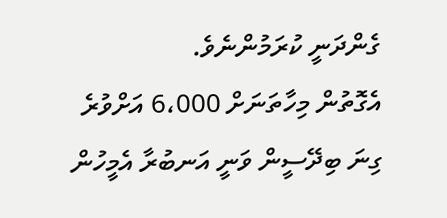ގެންދަނީ ކުރަމުންނެވެ.
އެގޮތުން މިހާތަނަށް 6،000 އަށްވުރެ ގިނަ ބިދޭސީން ވަނީ އަނބުރާ އެމީހުން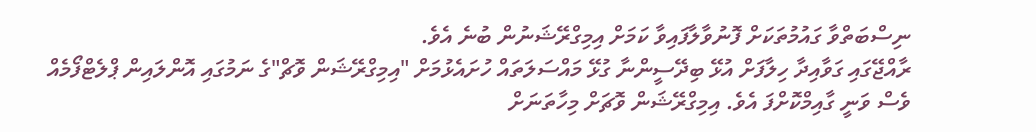ނިސްބަތްވާ ގައުމުތަކަށް ފޮނުވާލާފައިވާ ކަމަށް އިމިގްރޭޝަނުން ބުނެ އެވެ.
ރާއްޖޭގައި ގަވާއިދާ ހިލާފަށް އުޅޭ ބިދޭސީންނާ ގުޅޭ މައްސަލަތައް ހުށައެޅުމަށް "އިމިގްރޭޝަން ވޮޗް"ގެ ނަމުގައި އޮންލައިން ޕްލެޓްފޯމެއް ވެސް ވަނީ ގާއިމްކޮށްފަ އެވެ. އިމިގްރޭޝަން ވޮޗަށް މިހާތަނަށް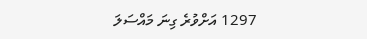1297 އަށްވުރެ ގިނަ މައްސަލަ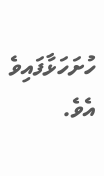ހުށަހަޅާފައިވެ އެވެ.